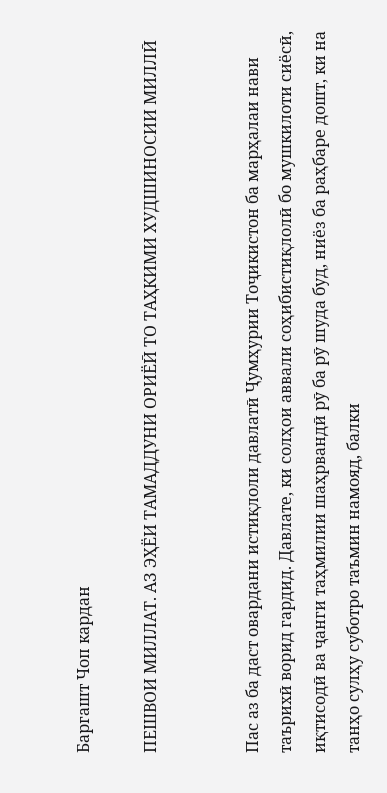Баргашт Чоп кардан

ПЕШВОИ МИЛЛАТ. АЗ ЭҲЁИ ТАМАДДУНИ ОРИЁӢ ТО ТАҲКИМИ ХУДШИНОСИИ МИЛЛӢ


Пас аз ба даст овардани истиқлоли давлатӣ Ҷумҳурии Тоҷикистон ба марҳалаи нави таърихӣ ворид гардид. Давлате, ки солҳои аввали соҳибистиқлолӣ бо мушкилоти сиёсӣ, иқтисодӣ ва ҷанги таҳмилии шаҳрвандӣ рӯ ба рӯ шуда буд, ниёз ба раҳбаре дошт, ки на танҳо сулҳу суботро таъмин намояд, балки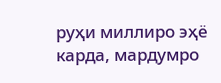руҳи миллиро эҳё карда, мардумро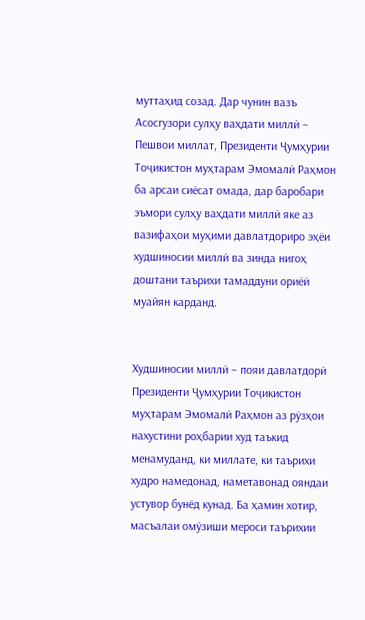муттаҳид созад. Дар чунин вазъ Асосгузори сулҳу ваҳдати миллӣ – Пешвои миллат, Президенти Ҷумҳурии Тоҷикистон муҳтарам Эмомалӣ Раҳмон ба арсаи сиёсат омада, дар баробари эъмори сулҳу ваҳдати миллӣ яке аз вазифаҳои муҳими давлатдориро эҳёи худшиносии миллӣ ва зинда нигоҳ доштани таърихи тамаддуни ориёӣ муайян карданд.


Худшиносии миллӣ – пояи давлатдорӣ
Президенти Ҷумҳурии Тоҷикистон муҳтарам Эмомалӣ Раҳмон аз рӯзҳои нахустини роҳбарии худ таъкид менамуданд, ки миллате, ки таърихи худро намедонад, наметавонад ояндаи устувор бунёд кунад. Ба ҳамин хотир, масъалаи омӯзиши мероси таърихии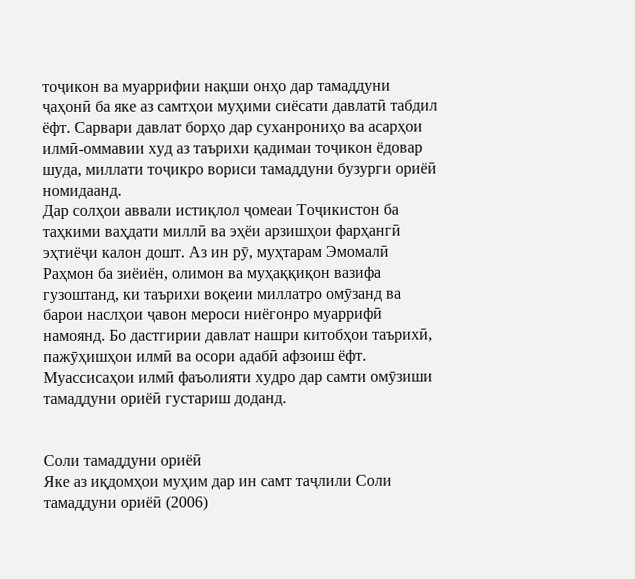тоҷикон ва муаррифии нақши онҳо дар тамаддуни ҷаҳонӣ ба яке аз самтҳои муҳими сиёсати давлатӣ табдил ёфт. Сарвари давлат борҳо дар суханрониҳо ва асарҳои илмӣ-оммавии худ аз таърихи қадимаи тоҷикон ёдовар шуда, миллати тоҷикро вориси тамаддуни бузурги ориёӣ номидаанд.
Дар солҳои аввали истиқлол ҷомеаи Тоҷикистон ба таҳкими ваҳдати миллӣ ва эҳёи арзишҳои фарҳангӣ эҳтиёҷи калон дошт. Аз ин рӯ, муҳтарам Эмомалӣ Раҳмон ба зиёиён, олимон ва муҳаққиқон вазифа гузоштанд, ки таърихи воқеии миллатро омӯзанд ва барои наслҳои ҷавон мероси ниёгонро муаррифӣ намоянд. Бо дастгирии давлат нашри китобҳои таърихӣ, пажӯҳишҳои илмӣ ва осори адабӣ афзоиш ёфт. Муассисаҳои илмӣ фаъолияти худро дар самти омӯзиши тамаддуни ориёӣ густариш доданд.


Соли тамаддуни ориёӣ
Яке аз иқдомҳои муҳим дар ин самт таҷлили Соли тамаддуни ориёӣ (2006)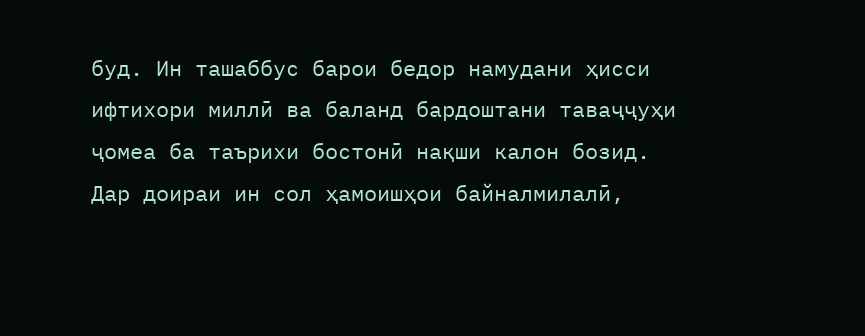буд. Ин ташаббус барои бедор намудани ҳисси ифтихори миллӣ ва баланд бардоштани таваҷҷуҳи ҷомеа ба таърихи бостонӣ нақши калон бозид. Дар доираи ин сол ҳамоишҳои байналмилалӣ,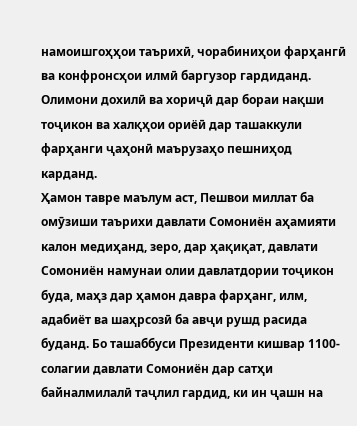намоишгоҳҳои таърихӣ, чорабиниҳои фарҳангӣ ва конфронсҳои илмӣ баргузор гардиданд. Олимони дохилӣ ва хориҷӣ дар бораи нақши тоҷикон ва халқҳои ориёӣ дар ташаккули фарҳанги ҷаҳонӣ маърузаҳо пешниҳод карданд.
Ҳамон тавре маълум аст, Пешвои миллат ба омӯзиши таърихи давлати Сомониён аҳамияти калон медиҳанд, зеро, дар ҳақиқат, давлати Сомониён намунаи олии давлатдории тоҷикон буда, маҳз дар ҳамон давра фарҳанг, илм, адабиёт ва шаҳрсозӣ ба авҷи рушд расида буданд. Бо ташаббуси Президенти кишвар 1100-солагии давлати Сомониён дар сатҳи байналмилалӣ таҷлил гардид, ки ин ҷашн на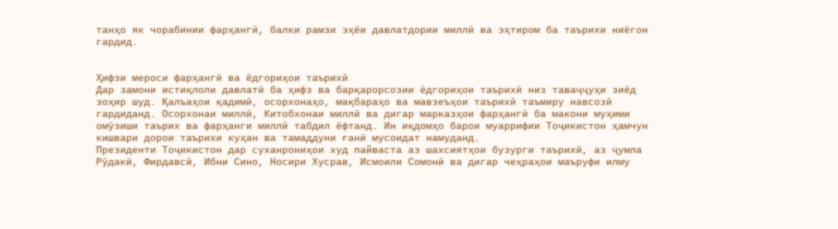танҳо як чорабинии фарҳангӣ, балки рамзи эҳёи давлатдории миллӣ ва эҳтиром ба таърихи ниёгон гардид.


Ҳифзи мероси фарҳангӣ ва ёдгориҳои таърихӣ
Дар замони истиқлоли давлатӣ ба ҳифз ва барқарорсозии ёдгориҳои таърихӣ низ таваҷҷуҳи зиёд зоҳир шуд. Қалъаҳои қадимӣ, осорхонаҳо, мақбараҳо ва мавзеъҳои таърихӣ таъмиру навсозӣ гардиданд. Осорхонаи миллӣ, Китобхонаи миллӣ ва дигар марказҳои фарҳангӣ ба макони муҳими омӯзиши таърих ва фарҳанги миллӣ табдил ёфтанд. Ин иқдомҳо барои муаррифии Тоҷикистон ҳамчун кишвари дорои таърихи куҳан ва тамаддуни ғанӣ мусоидат намуданд.
Президенти Тоҷикистон дар суханрониҳои худ пайваста аз шахсиятҳои бузурги таърихӣ, аз ҷумла Рӯдакӣ, Фирдавсӣ, Ибни Сино, Носири Хусрав, Исмоили Сомонӣ ва дигар чеҳраҳои маъруфи илму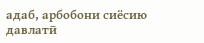адаб, арбобони сиёсию давлатӣ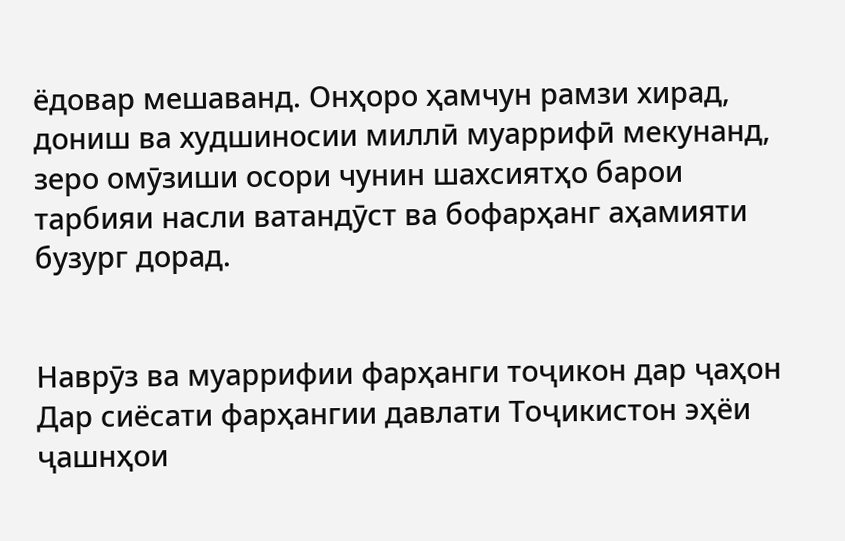ёдовар мешаванд. Онҳоро ҳамчун рамзи хирад, дониш ва худшиносии миллӣ муаррифӣ мекунанд, зеро омӯзиши осори чунин шахсиятҳо барои тарбияи насли ватандӯст ва бофарҳанг аҳамияти бузург дорад.


Наврӯз ва муаррифии фарҳанги тоҷикон дар ҷаҳон
Дар сиёсати фарҳангии давлати Тоҷикистон эҳёи ҷашнҳои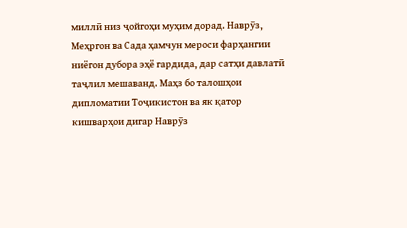миллӣ низ ҷойгоҳи муҳим дорад. Наврӯз, Меҳргон ва Сада ҳамчун мероси фарҳангии ниёгон дубора эҳё гардида, дар сатҳи давлатӣ таҷлил мешаванд. Маҳз бо талошҳои дипломатии Тоҷикистон ва як қатор кишварҳои дигар Наврӯз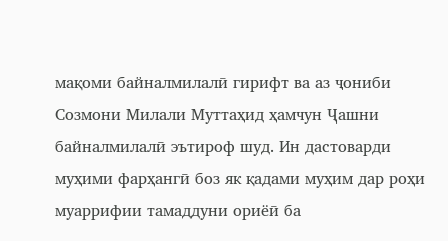мақоми байналмилалӣ гирифт ва аз ҷониби Созмони Милали Муттаҳид ҳамчун Ҷашни байналмилалӣ эътироф шуд. Ин дастоварди муҳими фарҳангӣ боз як қадами муҳим дар роҳи муаррифии тамаддуни ориёӣ ба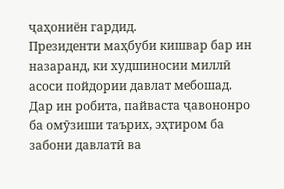ҷаҳониён гардид.
Президенти маҳбуби кишвар бар ин назаранд, ки худшиносии миллӣ асоси пойдории давлат мебошад. Дар ин робита, пайваста ҷавононро ба омӯзиши таърих, эҳтиром ба забони давлатӣ ва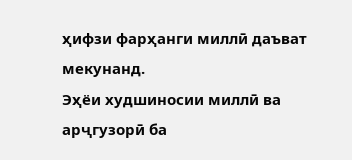ҳифзи фарҳанги миллӣ даъват мекунанд.
Эҳёи худшиносии миллӣ ва арҷгузорӣ ба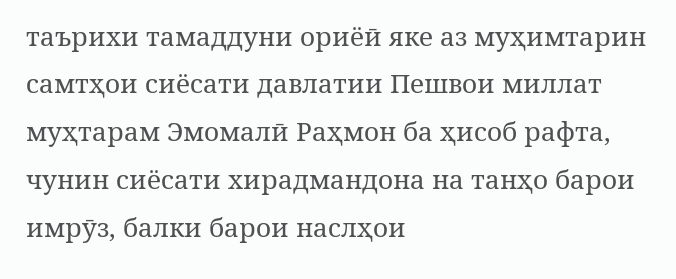таърихи тамаддуни ориёӣ яке аз муҳимтарин самтҳои сиёсати давлатии Пешвои миллат муҳтарам Эмомалӣ Раҳмон ба ҳисоб рафта, чунин сиёсати хирадмандона на танҳо барои имрӯз, балки барои наслҳои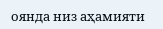оянда низ аҳамияти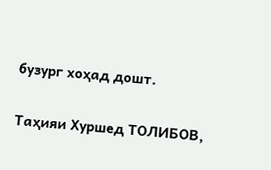бузург хоҳад дошт.


Таҳияи Хуршед ТОЛИБОВ,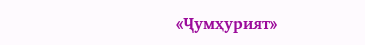«Ҷумҳурият»